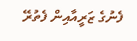ފެނުގެ ޒަރީއާއިން ފެތުރޭ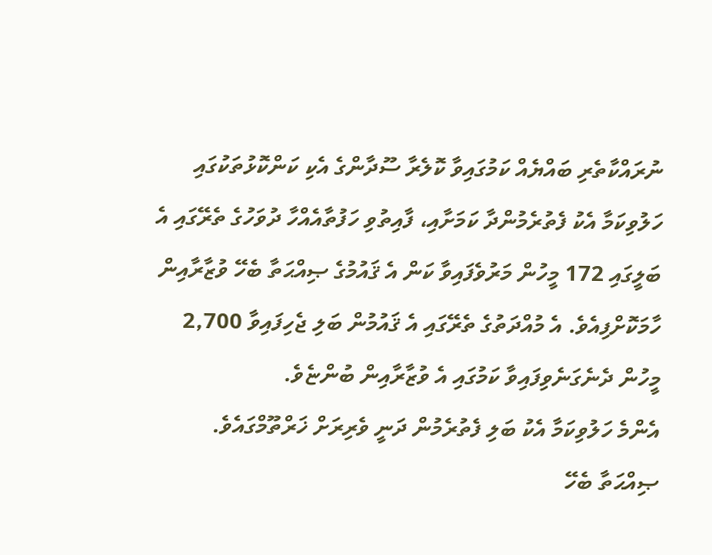ނުރައްކާތެރި ބައްޔެއް ކަމުގައިވާ ކޮލެރާ ސޫދާންގެ އެކި ކަންކޮޅުތަކުގައި ހަލުވިކަމާ އެކު ފެތުރެމުންދާ ކަމަށާއި، ފާއިތުވި ހަފުތާއެއްހާ ދުވަހުގެ ތެރޭގައި އެ ބަލީގައި 172 މީހުން މަރުވެފައިވާ ކަން އެ ޤައުމުގެ ޞިއްޙަތާ ބެހޭ ވުޒާރާއިން ހާމަކޮށްފިއެވެ. އެ މުއްދަތުގެ ތެރޭގައި އެ ޤައުމުން ބަލި ޖެހިފައިވާ 2,700 މީހުން ދެނެގަނެވިފައިވާ ކަމުގައި އެ ވުޒާރާއިން ބުންޏެވެ.
އެންމެ ހަލުވިކަމާ އެކު ބަލި ފެތުރެމުން ދަނީ ވެރިރަށް ޚަރްތޫމްގައެވެ. ޞިއްޙަތާ ބެހޭ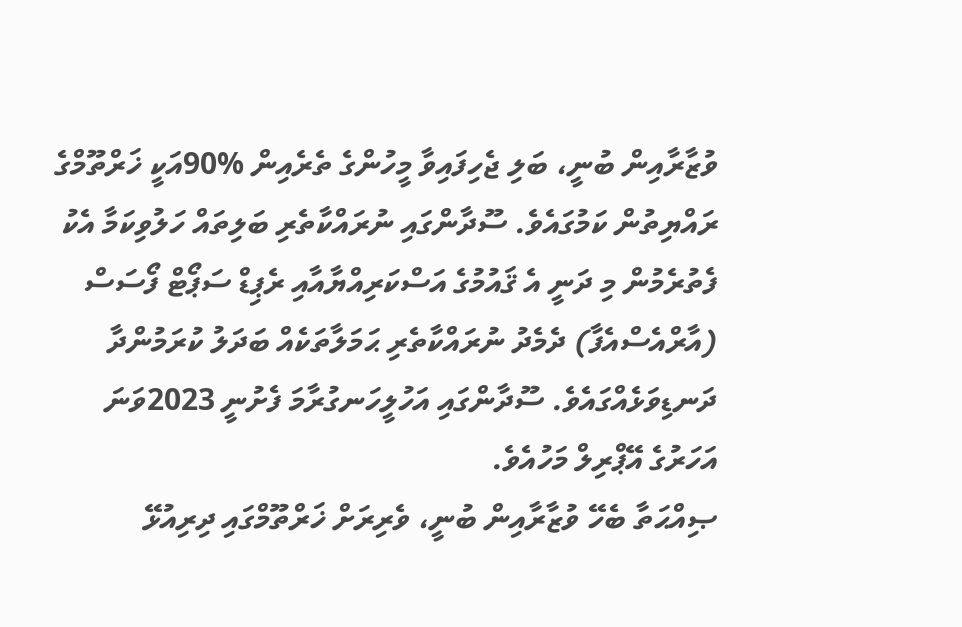ވުޒާރާއިން ބުނީ، ބަލި ޖެހިފައިވާ މީހުންގެ ތެރެއިން %90އަކީ ޚަރްތޫމްގެ ރައްޔިތުން ކަމުގައެވެ. ސޫދާންގައި ނުރައްކާތެރި ބަލިތައް ހަލުވިކަމާ އެކު ފެތުރެމުން މި ދަނީ އެ ޤައުމުގެ އަސްކަރިއްޔާއާއި ރެޕިޑް ސަޕޯޓް ފޯސަސް (އާރްއެސްއެފާ) ދެމެދު ނުރައްކާތެރި ޙަމަލާތަކެއް ބަދަލު ކުރަމުންދާ ދަނޑިވަޅެއްގައެވެ. ސޫދާންގައި އަހުލީހަނގުރާމަ ފެށުނީ 2023ވަނަ އަހަރުގެ އޭޕްރިލް މަހުއެވެ.
ޞިއްޙަތާ ބެހޭ ވުޒާރާއިން ބުނީ، ވެރިރަށް ޚަރްތޫމްގައި ދިރިއުޅޭ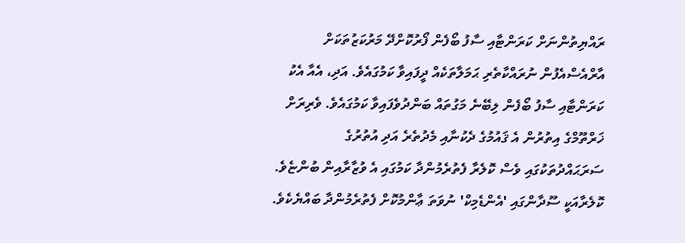ރައްޔިތުންނަށް ކަރަންޓާއި ސާފު ބޯފެން ފޯރުކޮށްދޭ މަރުކަޒުތަކަށް އާރްއެސްއެފުން ނުރައްކާތެރި ޙަމަލާތަކެއް ދީފައިވާ ކަމުގައެވެ. އަދި، އެއާ އެކު ކަރަންޓާއި ސާފު ބޯފެން ލިބޭނެ މަގުތައް ބަންދުވެފައިވާ ކަމުގައެވެ. ވެރިރަށް ޚަރްތޫމްގެ އިތުރުން އެ ޤައުމުގެ ދެކުނާއި މެދުތެރެ އަދި އުތުރުގެ ސަރަޙައްދުތަކުގައި ވެސް ކޮލެރާ ފެތުރެމުންދާ ކަމުގައި އެ ވުޒާރާއިން ބުންޏެވެ.
ކޮލެރާއަކީ ސޫދާންގައި 'އެންޑެމިކް' ނުވަތަ ޢާންމުކޮށް ފެތުރެމުންދާ ބައްޔެކެވެ.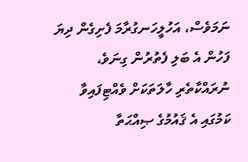ނަމަވެސް، އަހުލީހަނގުރާމަ ފެށިގެން ދިޔަ ފަހުން އެ ބަލި ފެތުރުން ގިނަވެ، ނުރައްކާތެރި ހާލަތަކަށް ވެއްޓިފައިވާ ކަމުގައި އެ ޤައުމުގެ ޞިއްޙަތާ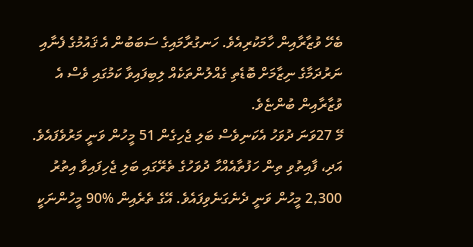ބެހޭ ވުޒާރާއިން ހާމަކުރިއެވެ. ހަނގުރާމައިގެ ސަބަބުން އެ ޤައުމުގެ ފެނާއި ނަރުދަމާގެ ނިޒާމަށް ބޮޑެތި ގެއްލުންތަކެއް ލިބިފައިވާ ކަމުގައި ވެސް އެ ވުޒާރާއިން ބުންޏެވެ.
މޭ 27ވަނަ ދުވަހު އެކަނިވެސް ބަލި ޖެހިގެން 51 މީހުން ވަނީ މަރުވެފައެވެ. އަދި، ފާއިތުވި ތިން ހަފުތާއެއްހާ ދުވަހުގެ ތެރޭގައި ބަލި ޖެހިފައިވާ އިތުރު 2,300 މީހުން ވަނީ ދެނެގަނެވިފައެވެ. އޭގެ ތެރެއިން %90 މީހުންނަކީ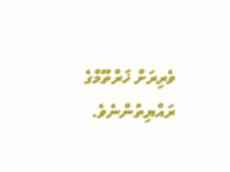ވެރިރަށް ޚަރްތޫމްގެ ރައްޔިތުންނެވެ.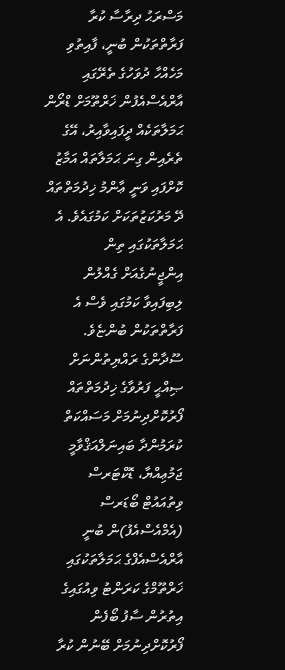މަސްރަޙު ދިރާސާ ކުރާ ފަރާތްތަކުން ބުނީ، ފާއިތުވި މަހެއްހާ ދުވަހުގެ ތެރޭގައި އާރްއެސްއެފުން ޚަރްތޫމަށް ޑްރޯން ޙަމަލާތަކެއް ދީފައިވާއިރު، އޭގެ ތެރެއިން ގިނަ ޙަމަލާތައް އަމާޒު ކޮށްފައި ވަނީ ޢާންމު ޚިދުމަތްތައް ދޭ މަރުކަޒުތަކަށް ކަމުގައެވެ. އެ ޙަމަލާތަކުގައި ތިން އިންޖީނުގެއަށް ގެއްލުން ލިބިފައިވާ ކަމުގައި ވެސް އެ ފަރާތްތަކުން ބުންޏެވެ.
ސޫދާންގެ ރައްޔިތުންނަށް ޞިއްޙީ ފަރުވާގެ ޚިދުމަތްތައް ފޯރުކޮށްދިނުމަށް މަސައްކަތް ކުރަމުންދާ ބައިނަލްއަޤްވާމީ ޖަމުޢިއްޔާ، ޑޮކްޓަރސް ވިތުއައުޓް ބޯޑަރސް (އެމްއެސްއެފު)ން ބުނީ އާރްއެސްއެފްގެ ޙަމަލާތަކުގައި ޚަރްތޫމްގެ ކަރަންޓު ވިއުގައިގެ އިތުރުން ސާފު ބޯފެން ފޯރުކޮށްދިނުމަށް ބޭނުން ކުރާ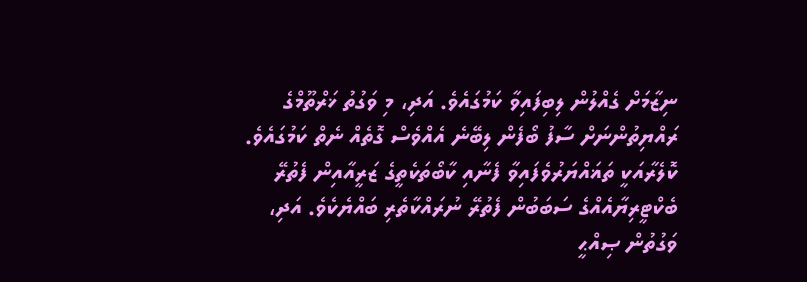ނިޒާމަށް ގެއްލުން ލިބިފައިވާ ކަމުގައެވެ. އަދި، މި ވަގުތު ޚަރްތޫމްގެ ރައްޔިތުންނަށް ސާފު ބޯފެން ލިބޭނެ އެއްވެސް ގޮތެއް ނެތް ކަމުގައެވެ.
ކޮލެރާއަކީ ތަޣައްޔަރުވެފައިވާ ފެނާއި ކާބޯތަކެތީގެ ޒަރީއާއިން ފެތުރޭ ބެކްޓީރިޔާއެއްގެ ސަބަބުން ފެތުރޭ ނުރައްކާތެރި ބައްޔެކެވެ. އަދި، ވަގުތުން ޞިއްޙީ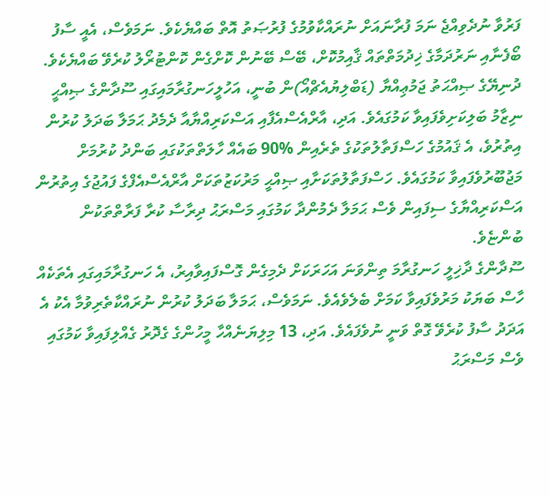ފަރުވާ ނުދެވިއްޖެ ނަމަ ފުރާނައަށް ނުރައްކާވުމުގެ ފުރުޞަތު އޮތް ބައްޔެކެވެ. ނަމަވެސް، އެއީ ސާފު ބޯފެނާއި ނަރުދަމާގެ ޚިދުމަތްތައް ޤާއިމުކޮށް، ބޭސް ބޭނުން ކޮށްގެން ކޮންޓުރޯލު ކުރެވޭ ބައްޔެކެވެ.
ދުނިޔޭގެ ޞިއްޙަތު ޖަމުޢިއްޔާ (ޑަބްލިޔުއެޗްއޯ)ން ބުނީ، އަހުލީހަނގުރާމައިގައި ސޫދާންގެ ޞިއްޙީ ނިޒާމު ބަލިކަށިވެފައިވާ ކަމުގައެވެ. އަދި، އާރްއެސްއެފާއި އަސްކަރިއްޔާއާ ދެމެދު ޙަމަލާ ބަދަލު ކުރުން އިތުރުވެ، އެ ޤައުމުގެ ހަސްފަތާލުތަކުގެ ތެރެއިން %90 ބައެއް ހާލަތްތަކުގައި ބަންދު ކުރުމަށް މަޖުބޫރުވެފައިވާ ކަމުގައެވެ. ހަސްފަތާލުތަކަށާއި ޞިއްޙީ މަރުކަޒުތަކަށް އާރްއެސްއެފްގެ ފައުޖުގެ އިތުރުން އަސްކަރިއްޔާގެ ސިފައިން ވެސް ޙަމަލާ ދެމުންދާ ކަމުގައި މަސްރަޙު ދިރާސާ ކުރާ ފަރާތްތަކުން ބުންޏެވެ.
ސޫދާންގެ ދާޚިލީ ހަނގުރާމަ ތިންވަނަ އަހަރަކަށް ދެމިގެން ގޮސްފައިވާއިރު، އެ ހަނގުރާމައިގައި އެތަކެއް ހާސް ބަޔަކު މަރުވެފައިވާ ކަމަށް ބެލެވެއެވެ. ނަމަވެސް، ޙަމަލާ ބަދަލު ކުރުން ނުރައްކާތެރިވުމާ އެކު އެ އަދަދު ސާފު ކުރެވޭ ގޮތް ވަނީ ނުވެފައެވެ. އަދި، 13 މިލިޔަނެއްހާ މީހުންގެ ގެދޮރު ގެއްލިފައިވާ ކަމުގައި ވެސް މަސްރަޙު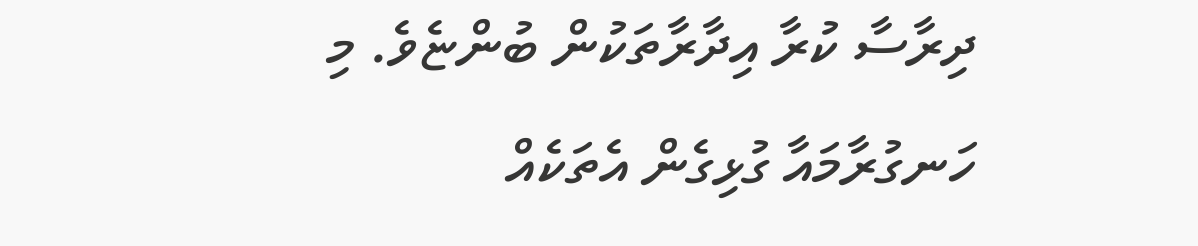ދިރާސާ ކުރާ އިދާރާތަކުން ބުންޏެވެ. މި ހަނގުރާމައާ ގުޅިގެން އެތަކެއް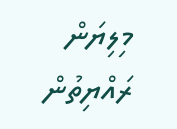މިލިޔަން ރައްޔިތުން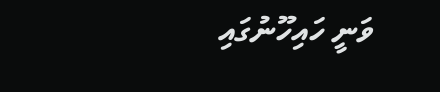ވަނީ ހައިހޫނުގައި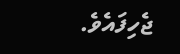ޖެހިފައެވެ.